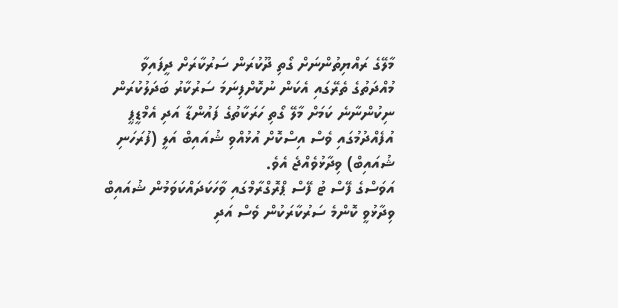މާލޭގެ ރައްޔިތުންނަށް ގޯތި ދޫކުރަން ސަރުކާރަށް ދީފައިވާ މުއްދަތުގެ ތެރޭގައި އެކަން ނުކޮށްފިނަމަ ސަރުކާރު ބަދަލުކުރަން ނިކުންނާނެ ކަމަށް މާލޭ ގޯތި ހަރަކާތުގެ ފައުންޑާ އަދި އެމްޑީޕީ އުފެއްދުމުގައި ވެސް އިސްކޮށް އުޅުއްވި ޝުއައިބް އަލީ (ފުރަހަނި ޝުއައިބް) ވިދާޅުވެއްޖެ އެވެ.
އަވަސްގެ ފޭސް ޓު ފޭސް ޕްރޮގްރާމްގައި ވާހަކަދައްކަވަމުން ޝުއައިބް ވިދާޅުވީ ކޮންމެ ސަރުކާރަކުން ވެސް އަދި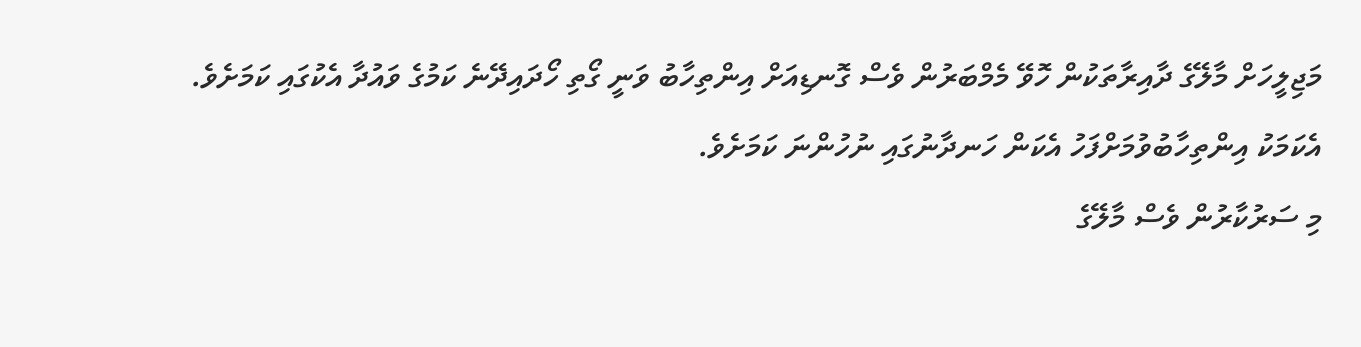މަޖިލީހަށް މާލޭގެ ދާއިރާތަކުން ހޮވޭ މެމްބަރުން ވެސް ގޮނޑިއަށް އިންތިހާބު ވަނީ ގޯތި ހޯދައިދޭނެ ކަމުގެ ވައުދާ އެކުގައި ކަމަށެވެ. އެކަމަކު އިންތިހާބުވުމަށްފަހު އެކަން ހަނދާނުގައި ނުހުންނަ ކަމަށެވެ.
މި ސަރުކާރުން ވެސް މާލޭގެ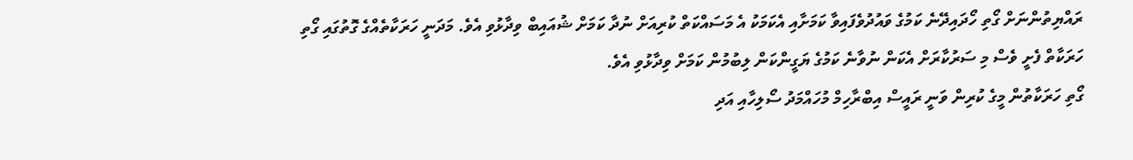ރައްޔިތުންނަށް ގޯތި ހޯދައިދޭނެ ކަމުގެ ވައުދުވެފައިވާ ކަމަށާއި އެކަމަކު އެ މަސައްކަތް ކުރިއަށް ނުދާ ކަމަށް ޝުއައިބް ވިދާޅުވި އެވެ. މަދަނީ ހަރަކާތެއްގެ ގޮތުގައި ގޯތި ހަރަކާތް ފެށީ ވެސް މި ސަރުކާރަށް އެކަން ނުވާނެ ކަމުގެ ޔަގީންކަން ލިބުމުން ކަމަށް ވިދާޅުވި އެވެ.
ގޯތި ހަރަކާތުން މީގެ ކުރިން ވަނީ ރައީސް އިބްރާހިމް މުހައްމަދު ސޯލިހާއި އަދި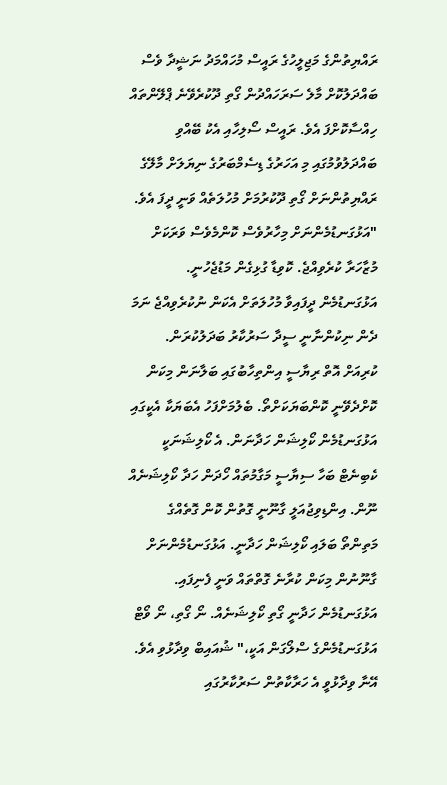ރައްޔިތުންގެ މަޖިލީހުގެ ރައީސް މުހައްމަދު ނަޝީދާ ވެސް ބައްދަލުކޮށް މާލެ ސަރަހައްދުން ގޯތި ދޫކުރެވޭނެ ޕްލޭންތައް ހިއްސާކޮށްފަ އެވެ. ރައީސް ސޯލިހާއި އެކު ބޭއްވި ބައްދަލުވުމުގައި މި އަހަރުގެ ޑިސެމްބަރުގެ ނިޔަލަށް މާލޭގެ ރައްޔިތުންނަށް ގޯތި ދޫކުރުމަށް މުހުލަތެއް ވަނީ ދީފަ އެވެ.
"އަޅުގަނޑުމެންނަށް މިހާރުވެސް ކޮންމެވެސް ވަރަކަށް މުޒާހަރާ ކުރެވިއްޖެ. ކޮވިޑާ ގުޅިގެން މަޑުޖެހުނީ. އަޅުގަނޑުމެން ދީފައިވާ މުހުލަތަށް އެކަން ނުކުރެވިއްޖެ ނަމަ ދެން ނިކުންނާނީ ސީދާ ސަރުކާރު ބަދަލުކުރަން. ކުރިއަށް އޮތް ރިޔާސީ އިންތިހާބުގައި ބަލާނަން މިކަން ކޮށްދެވޭނީ ކޮންބަޔަކަށްތޯ. ބެލުމަށްފަހު އެބަޔަކާ އެކީގައި އަޅުގަނޑުމެން ކޯލިޝަން ހަދާނަން. އެ ކޯލިޝަނަކީ ކެބިނެޓް ބަހާ ސިޔާސީ މަގާމުތައް ހޯދަން ހަދާ ކޯލިޝަނެއް ނޫން. އިންޑިވިޖުއަލީ ގާނޫނީ ގޮތުން ކޮން ގޮތެއްގެ މަތިންތޯ ބަލައި ކޯލިޝަން ހަދާނީ. އަޅުގަނޑުމެންނަށް ގާނޫނުން މިކަން ކުރާނެ ގޮތްތައް ވަނީ ފެނިފައި. އަޅުގަނޑުމެން ހަދާނީ ގޯތި ކޯލިޝަނެއް. ނޯ ގޯތި، ނޯ ވޯޓް އަޅުގަނޑުމެންގެ ސްލޯގަން އަކީ،" ޝުއައިބް ވިދާޅުވި އެވެ.
އޭނާ ވިދާޅުވީ އެ ހަރާކާތުން ސަރުކާރުގައި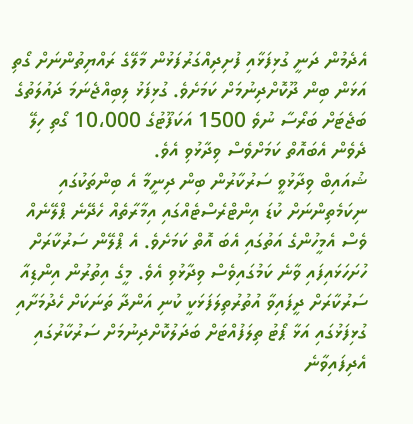އެދެމުން ދަނީ ގުޅިފަޅާއި ފުށިދިއްގަރުފަޅުން މާލޭގެ ރައްޔިތުންނަށް ގޯތި އަޅަން ބިން ދޫކޮށްދިނުމަށް ކަމަށެވެ. ގުޅިފަޅު ލިބިއްޖެނަމަ ދައުލަތުގެ ބަޖެޓަށް ބަރޯސާ ނުވެ 1500 އަކަފޫޓުގެ 10،000 ގޯތި ހިލޭ ދެވެން އެބައޮތް ކަމަށްވެސް ވިދާޅުވި އެވެ.
ޝުއައިބް ވިދާޅުވީ ސަރުކާރުން ބިން ދިނީމާ އެ ބިންތަކުގައި ނިކަމެތިންނަށް ކުޑަ އިންޓްރެސްޓެއްގައި އިމާރާތެއް ހެދޭނެ ޕްލޭނެއް ވެސް އެމީހުންގެ އަތުގައި އެބަ އޮތް ކަމަށެވެ. އެ ޕްލޭން ސަރުކާރަށް ހުށަހަޅައިފައި ވާނެ ކަމުގައިވެސް ވިދާޅުވި އެވެ. މީގެ އިތުރުން އިންޑިއާ ސަރުކާރަށް ދީފައިވާ އުތުރުތިލަފަޅަކީ ކުނި އަންދާ ތަނަކަށް ހެދުމަށާއި ގުޅިފަޅުގައި އަޅާ ޕޯޓު ތިލަފުއްޓަށް ބަދަލުކޮށްދިނުމަށް ސަރުކާރުގައި އެދިފައިވާނެ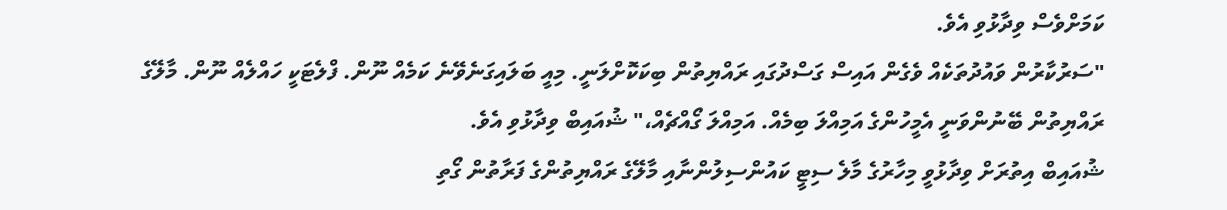ކަމަށްވެސް ވިދާޅުވި އެވެ.
"ސަރުކާރުން ވައުދުތަކެއް ވެގެން އައިސް ގަސްދުގައި ރައްޔިތުން ބިކަކޮށްލަނީ. މިއީ ބަލައިގަނެވޭނެ ކަމެއް ނޫން. ފްލެޓަކީ ހައްލެއް ނޫން. މާލޭގެ ރައްޔިތުން ބޭނުންވަނީ އެމީހުންގެ އަމިއްލަ ބިމެއް. އަމިއްލަ ގޯއްޗެއް،" ޝުއައިބް ވިދާޅުވި އެވެ.
ޝުއައިބް އިތުރަށް ވިދާޅުވީ މިހާރުގެ މާލެ ސިޓީ ކައުންސިލުންނާއި މާލޭގެ ރައްޔިތުންގެ ފަރާތުން ގޯތި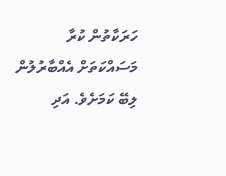ހަރަކާތުން ކުރާ މަސައްކަތަށް އެއްބާރުލުން ލިބޭ ކަމަށެވެ. އަދި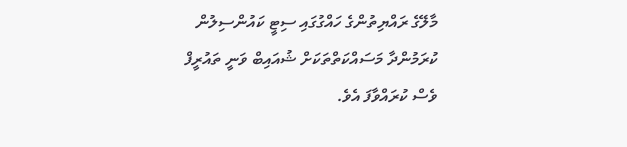މާލޭގެ ރައްޔިތުންގެ ހައްގުގައި ސިޓީ ކައުންސިލުން ކުރަމުންދާ މަސައްކަތްތަކަށް ޝުއައިބް ވަނީ ތައުރީފް ވެސް ކުރައްވާފަ އެވެ.